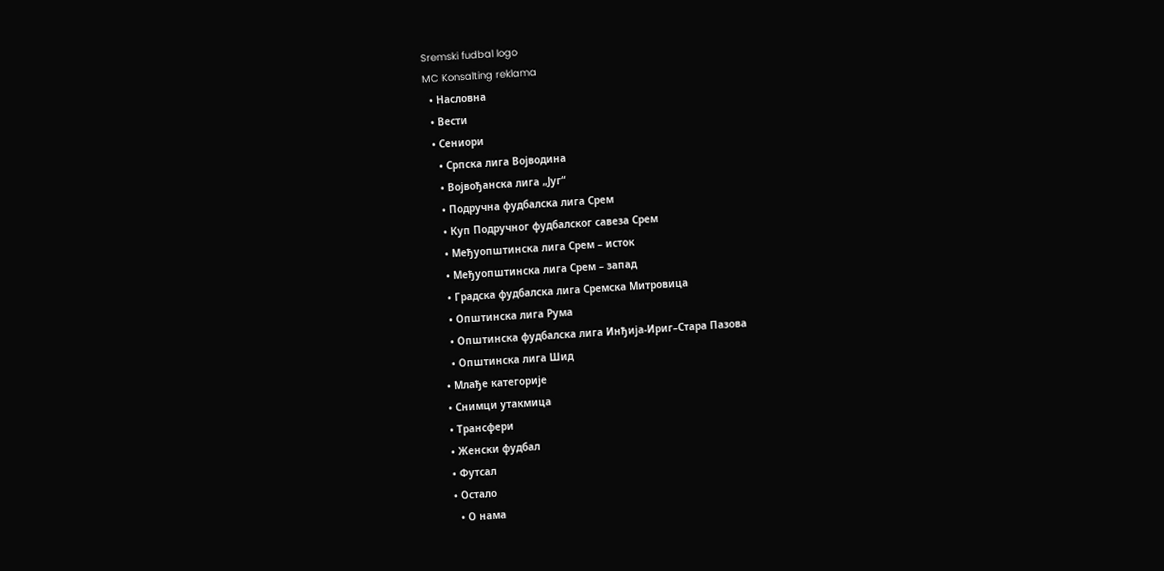Sremski fudbal logo
MC Konsalting reklama
  • Насловна
  • Вести
  • Сениори
    • Српска лига Војводина
    • Војвођанска лига „Југ“
    • Подручна фудбалска лига Срем
    • Куп Подручног фудбалског савеза Срем
    • Међуопштинска лига Срем – исток
    • Међуопштинска лига Срем – запад
    • Градска фудбалска лига Сремска Митровица
    • Општинска лига Рума
    • Општинска фудбалска лига Инђија-Ириг–Стара Пазова
    • Општинска лига Шид
  • Млађе категорије
  • Снимци утакмица
  • Трансфери
  • Женски фудбал
  • Футсал
  • Остало
    • О нама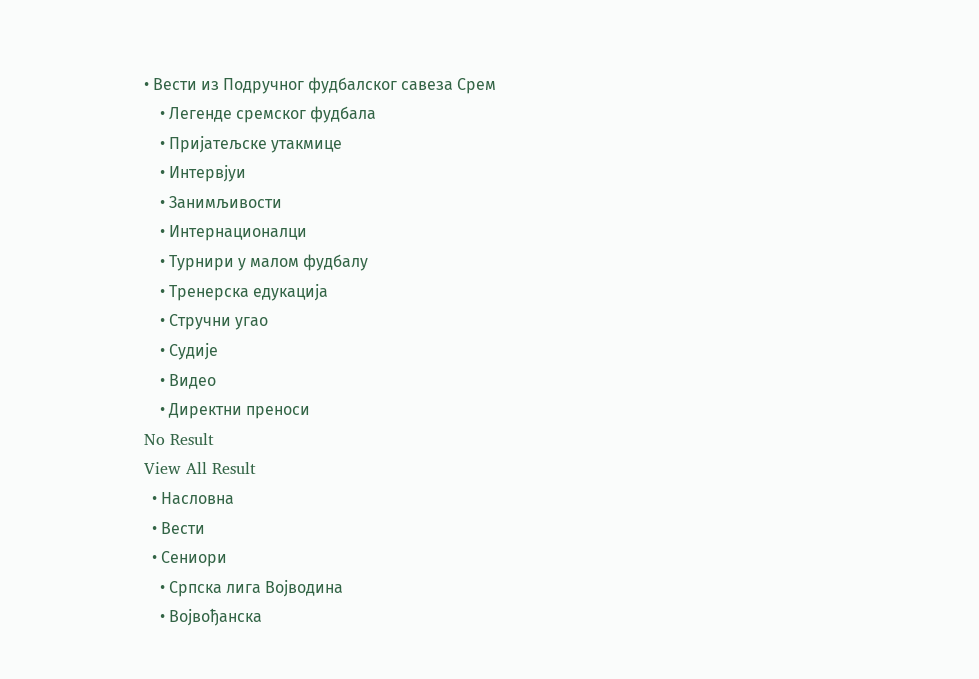• Вести из Подручног фудбалског савеза Срем
    • Легенде сремског фудбала
    • Пријатељске утакмице
    • Интервјуи
    • Занимљивости
    • Интернационалци
    • Турнири у малом фудбалу
    • Тренерска едукација
    • Стручни угао
    • Судије
    • Видео
    • Директни преноси
No Result
View All Result
  • Насловна
  • Вести
  • Сениори
    • Српска лига Војводина
    • Војвођанска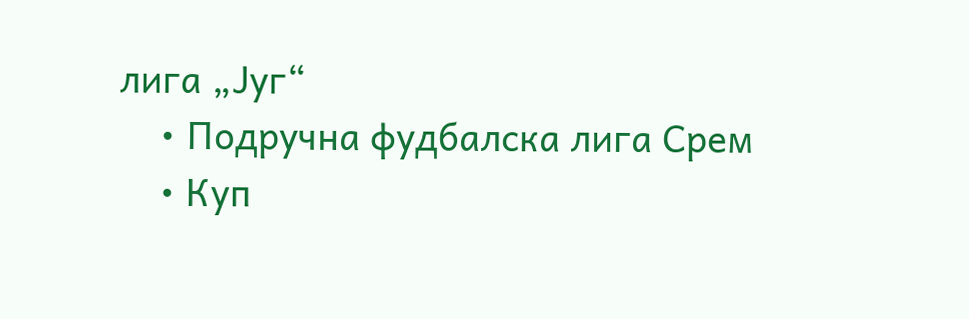лига „Југ“
    • Подручна фудбалска лига Срем
    • Куп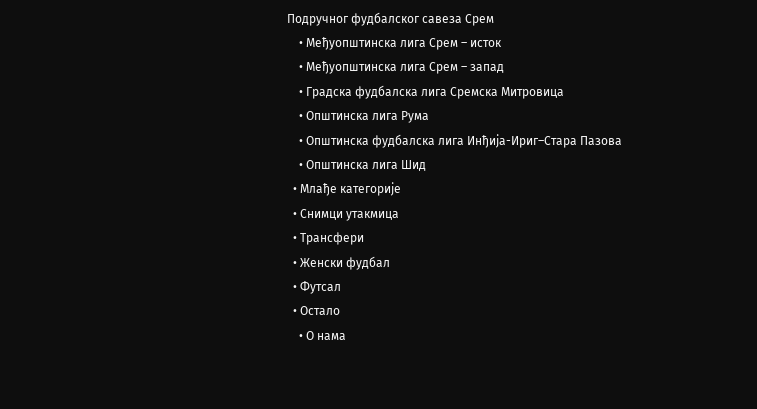Подручног фудбалског савеза Срем
    • Међуопштинска лига Срем – исток
    • Међуопштинска лига Срем – запад
    • Градска фудбалска лига Сремска Митровица
    • Општинска лига Рума
    • Општинска фудбалска лига Инђија-Ириг–Стара Пазова
    • Општинска лига Шид
  • Млађе категорије
  • Снимци утакмица
  • Трансфери
  • Женски фудбал
  • Футсал
  • Остало
    • О нама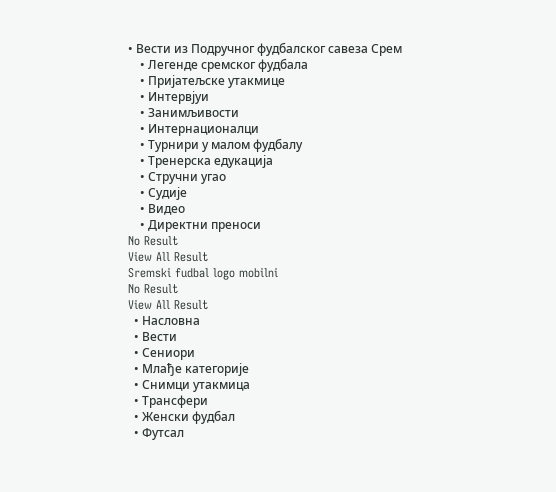• Вести из Подручног фудбалског савеза Срем
    • Легенде сремског фудбала
    • Пријатељске утакмице
    • Интервјуи
    • Занимљивости
    • Интернационалци
    • Турнири у малом фудбалу
    • Тренерска едукација
    • Стручни угао
    • Судије
    • Видео
    • Директни преноси
No Result
View All Result
Sremski fudbal logo mobilni
No Result
View All Result
  • Насловна
  • Вести
  • Сениори
  • Млађе категорије
  • Снимци утакмица
  • Трансфери
  • Женски фудбал
  • Футсал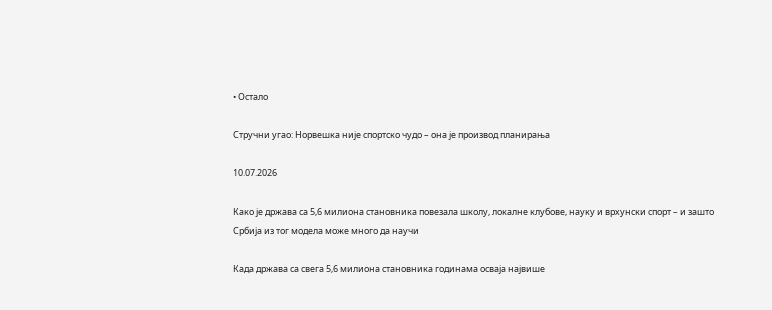• Остало

Стручни угао: Норвешка није спортско чудо – она је производ планирања

10.07.2026

Како је држава са 5,6 милиона становника повезала школу, локалне клубове, науку и врхунски спорт – и зашто Србија из тог модела може много да научи

Када држава са свега 5,6 милиона становника годинама осваја највише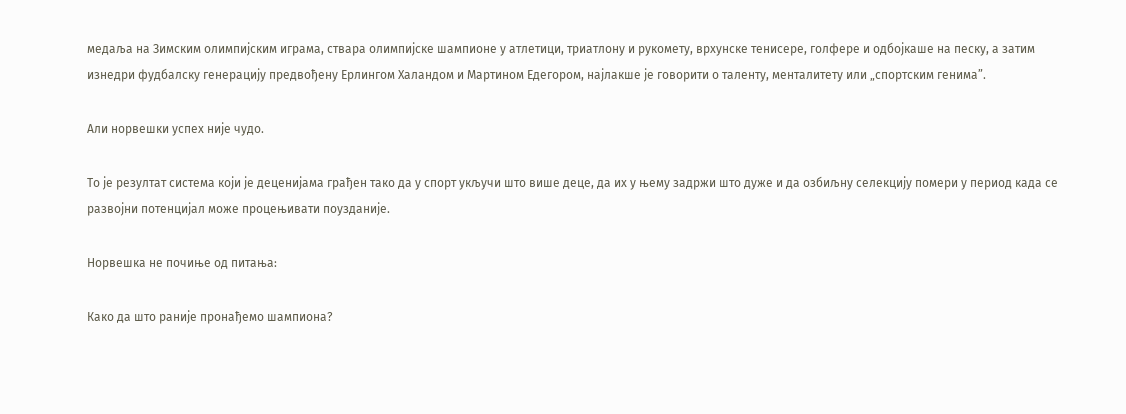медаља на Зимским олимпијским играма, ствара олимпијске шампионе у атлетици, триатлону и рукомету, врхунске тенисере, голфере и одбојкаше на песку, а затим изнедри фудбалску генерацију предвођену Ерлингом Халандом и Мартином Едегором, најлакше је говорити о таленту, менталитету или „спортским генима”.

Али норвешки успех није чудо.

То је резултат система који је деценијама грађен тако да у спорт укључи што више деце, да их у њему задржи што дуже и да озбиљну селекцију помери у период када се развојни потенцијал може процењивати поузданије.

Норвешка не почиње од питања:

Како да што раније пронађемо шампиона?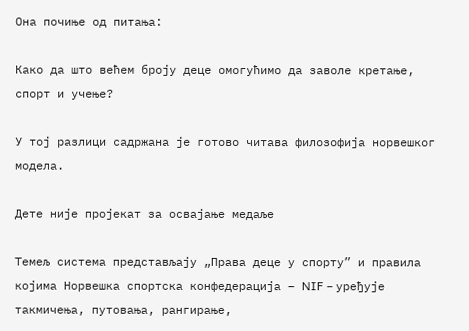Она почиње од питања:

Како да што већем броју деце омогућимо да заволе кретање, спорт и учење?

У тој разлици садржана је готово читава филозофија норвешког модела.

Дете није пројекат за освајање медаље

Темељ система представљају „Права деце у спорту” и правила којима Норвешка спортска конфедерација – NIF – уређује такмичења, путовања, рангирање,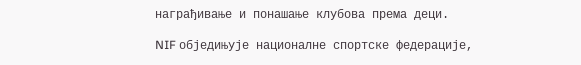награђивање и понашање клубова према деци.

NIF обједињује националне спортске федерације,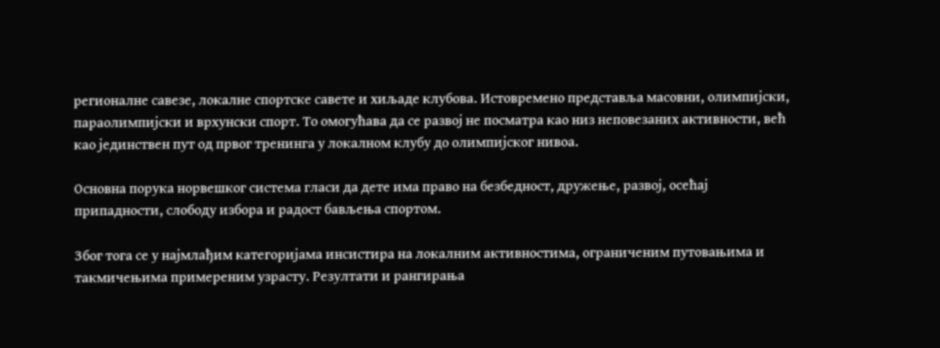регионалне савезе, локалне спортске савете и хиљаде клубова. Истовремено представља масовни, олимпијски, параолимпијски и врхунски спорт. То омогућава да се развој не посматра као низ неповезаних активности, већ као јединствен пут од првог тренинга у локалном клубу до олимпијског нивоа.

Основна порука норвешког система гласи да дете има право на безбедност, дружење, развој, осећај припадности, слободу избора и радост бављења спортом.

Због тога се у најмлађим категоријама инсистира на локалним активностима, ограниченим путовањима и такмичењима примереним узрасту. Резултати и рангирања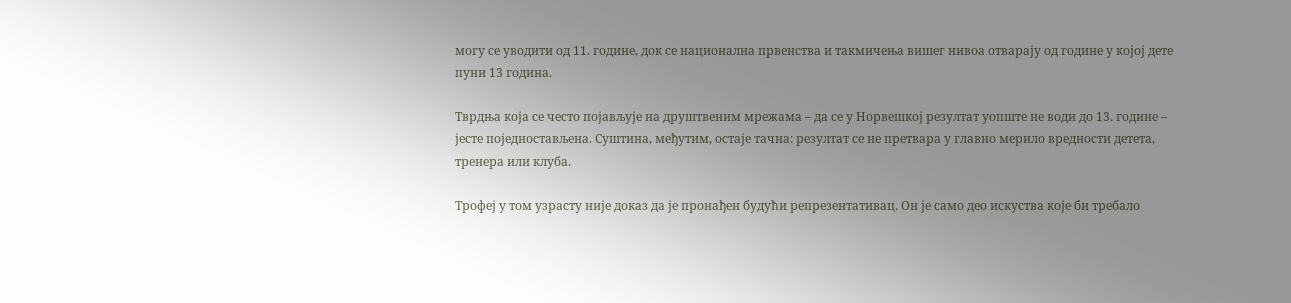могу се уводити од 11. године, док се национална првенства и такмичења вишег нивоа отварају од године у којој дете пуни 13 година.

Тврдња која се често појављује на друштвеним мрежама – да се у Норвешкој резултат уопште не води до 13. године – јесте поједностављена. Суштина, међутим, остаје тачна: резултат се не претвара у главно мерило вредности детета, тренера или клуба.

Трофеј у том узрасту није доказ да је пронађен будући репрезентативац. Он је само део искуства које би требало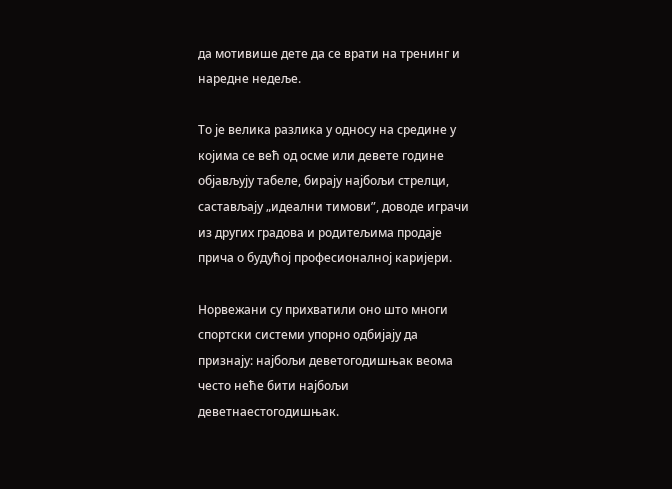да мотивише дете да се врати на тренинг и наредне недеље.

То је велика разлика у односу на средине у којима се већ од осме или девете године објављују табеле, бирају најбољи стрелци, састављају „идеални тимови”, доводе играчи из других градова и родитељима продаје прича о будућој професионалној каријери.

Норвежани су прихватили оно што многи спортски системи упорно одбијају да признају: најбољи деветогодишњак веома често неће бити најбољи деветнаестогодишњак.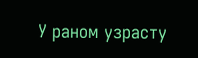У раном узрасту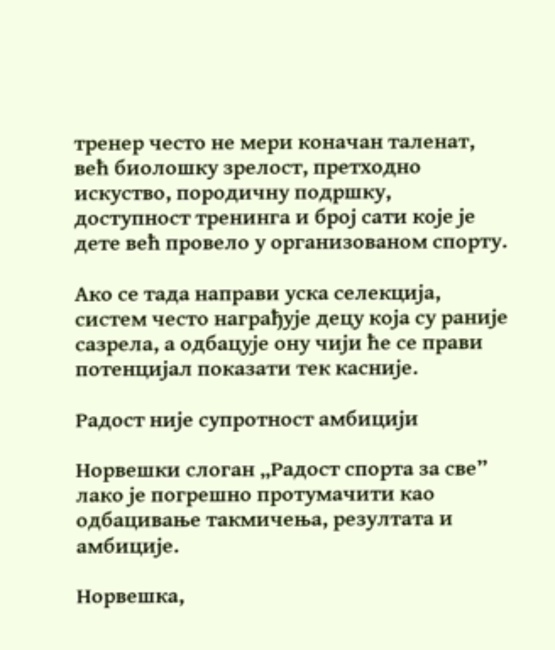тренер често не мери коначан таленат, већ биолошку зрелост, претходно искуство, породичну подршку, доступност тренинга и број сати које је дете већ провело у организованом спорту.

Ако се тада направи уска селекција, систем често награђује децу која су раније сазрела, а одбацује ону чији ће се прави потенцијал показати тек касније.

Радост није супротност амбицији

Норвешки слоган „Радост спорта за све” лако је погрешно протумачити као одбацивање такмичења, резултата и амбиције.

Норвешка,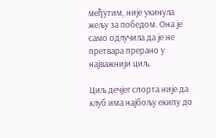међутим, није укинула жељу за победом. Она је само одлучила да је не претвара прерано у најважнији циљ.

Циљ дечјег спорта није да клуб има најбољу екипу до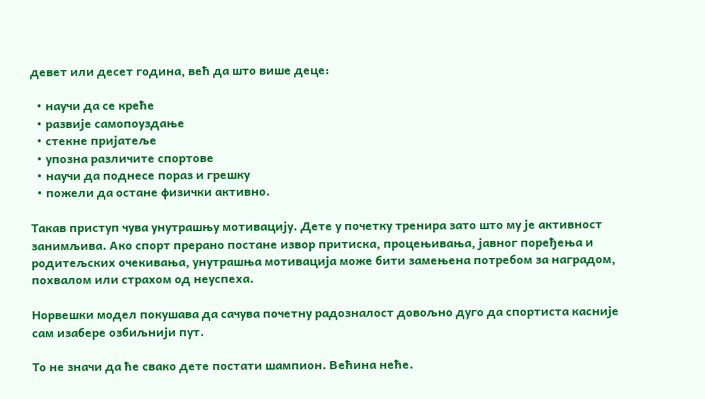девет или десет година, већ да што више деце:

  • научи да се креће
  • развије самопоуздање
  • стекне пријатеље
  • упозна различите спортове
  • научи да поднесе пораз и грешку
  • пожели да остане физички активно.

Такав приступ чува унутрашњу мотивацију. Дете у почетку тренира зато што му је активност занимљива. Ако спорт прерано постане извор притиска, процењивања, јавног поређења и родитељских очекивања, унутрашња мотивација може бити замењена потребом за наградом, похвалом или страхом од неуспеха.

Норвешки модел покушава да сачува почетну радозналост довољно дуго да спортиста касније сам изабере озбиљнији пут.

То не значи да ће свако дете постати шампион. Већина неће.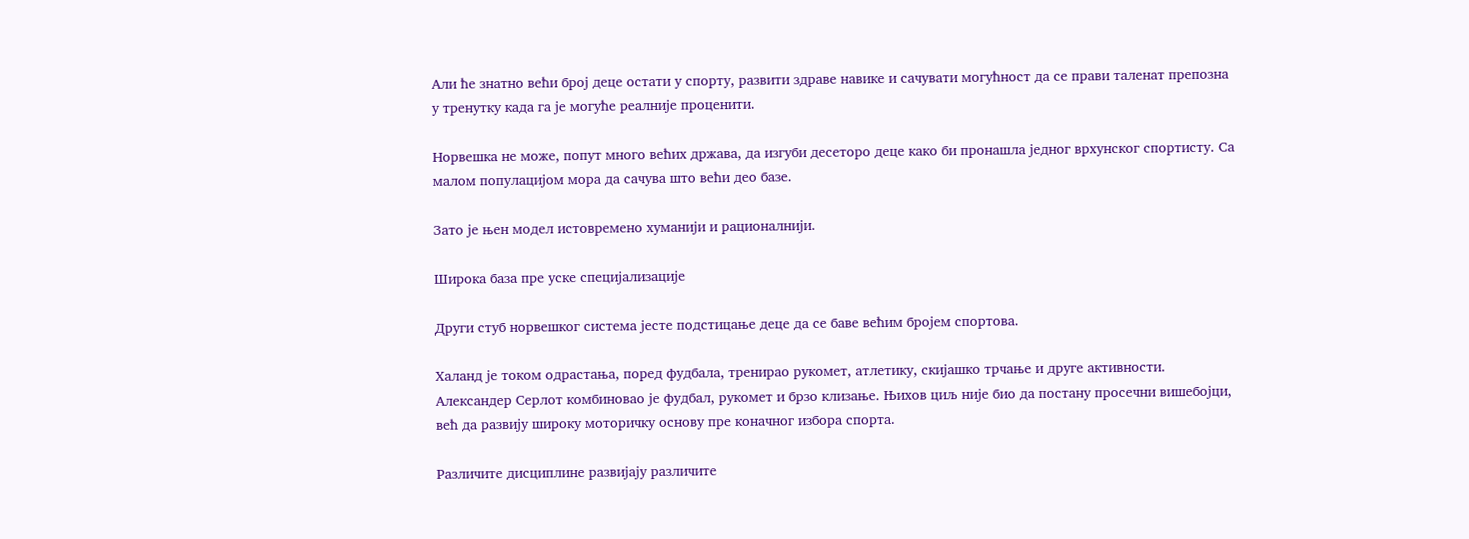Али ће знатно већи број деце остати у спорту, развити здраве навике и сачувати могућност да се прави таленат препозна у тренутку када га је могуће реалније проценити.

Норвешка не може, попут много већих држава, да изгуби десеторо деце како би пронашла једног врхунског спортисту. Са малом популацијом мора да сачува што већи део базе.

Зато је њен модел истовремено хуманији и рационалнији.

Широка база пре уске специјализације

Други стуб норвешког система јесте подстицање деце да се баве већим бројем спортова.

Халанд је током одрастања, поред фудбала, тренирао рукомет, атлетику, скијашко трчање и друге активности. Александер Серлот комбиновао је фудбал, рукомет и брзо клизање. Њихов циљ није био да постану просечни вишебојци, већ да развију широку моторичку основу пре коначног избора спорта.

Различите дисциплине развијају различите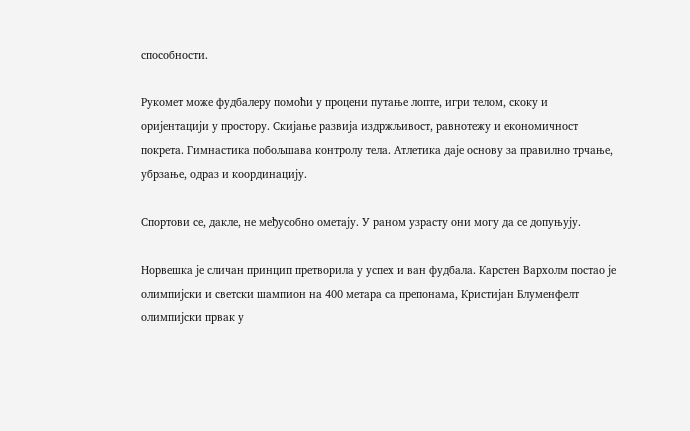способности.

Рукомет може фудбалеру помоћи у процени путање лопте, игри телом, скоку и оријентацији у простору. Скијање развија издржљивост, равнотежу и економичност покрета. Гимнастика побољшава контролу тела. Атлетика даје основу за правилно трчање, убрзање, одраз и координацију.

Спортови се, дакле, не међусобно ометају. У раном узрасту они могу да се допуњују.

Норвешка је сличан принцип претворила у успех и ван фудбала. Карстен Вархолм постао је олимпијски и светски шампион на 400 метара са препонама, Кристијан Блуменфелт олимпијски првак у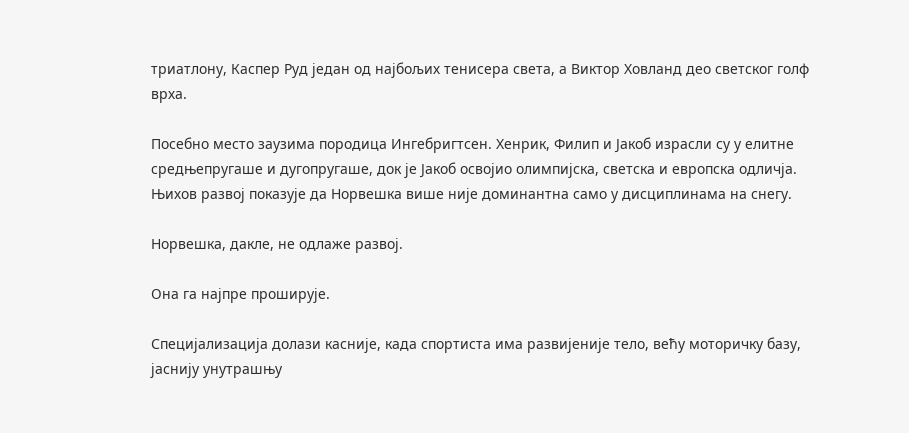триатлону, Каспер Руд један од најбољих тенисера света, а Виктор Ховланд део светског голф врха.

Посебно место заузима породица Ингебригтсен. Хенрик, Филип и Јакоб израсли су у елитне средњепругаше и дугопругаше, док је Јакоб освојио олимпијска, светска и европска одличја. Њихов развој показује да Норвешка више није доминантна само у дисциплинама на снегу.

Норвешка, дакле, не одлаже развој.

Она га најпре проширује.

Специјализација долази касније, када спортиста има развијеније тело, већу моторичку базу, јаснију унутрашњу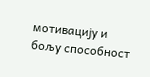мотивацију и бољу способност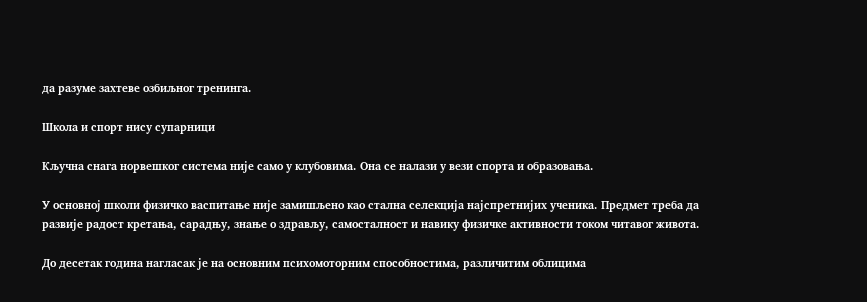да разуме захтеве озбиљног тренинга.

Школа и спорт нису супарници

Кључна снага норвешког система није само у клубовима. Она се налази у вези спорта и образовања.

У основној школи физичко васпитање није замишљено као стална селекција најспретнијих ученика. Предмет треба да развије радост кретања, сарадњу, знање о здрављу, самосталност и навику физичке активности током читавог живота.

До десетак година нагласак је на основним психомоторним способностима, различитим облицима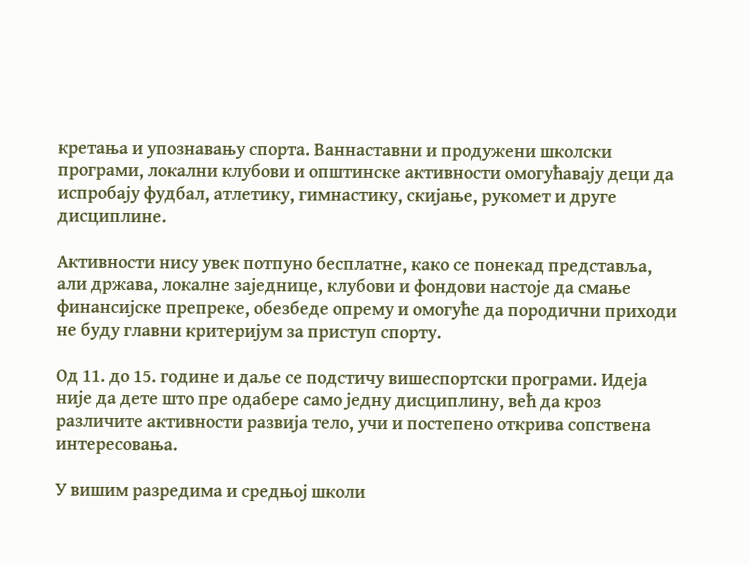кретања и упознавању спорта. Ваннаставни и продужени школски програми, локални клубови и општинске активности омогућавају деци да испробају фудбал, атлетику, гимнастику, скијање, рукомет и друге дисциплине.

Активности нису увек потпуно бесплатне, како се понекад представља, али држава, локалне заједнице, клубови и фондови настоје да смање финансијске препреке, обезбеде опрему и омогуће да породични приходи не буду главни критеријум за приступ спорту.

Од 11. до 15. године и даље се подстичу вишеспортски програми. Идеја није да дете што пре одабере само једну дисциплину, већ да кроз различите активности развија тело, учи и постепено открива сопствена интересовања.

У вишим разредима и средњој школи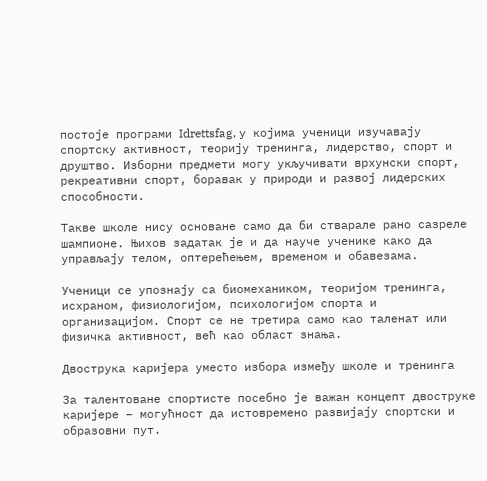постоје програми Idrettsfag, у којима ученици изучавају спортску активност, теорију тренинга, лидерство, спорт и друштво. Изборни предмети могу укључивати врхунски спорт, рекреативни спорт, боравак у природи и развој лидерских способности.

Такве школе нису основане само да би стварале рано сазреле шампионе. Њихов задатак је и да науче ученике како да управљају телом, оптерећењем, временом и обавезама.

Ученици се упознају са биомехаником, теоријом тренинга, исхраном, физиологијом, психологијом спорта и организацијом. Спорт се не третира само као таленат или физичка активност, већ као област знања.

Двострука каријера уместо избора између школе и тренинга

За талентоване спортисте посебно је важан концепт двоструке каријере – могућност да истовремено развијају спортски и образовни пут.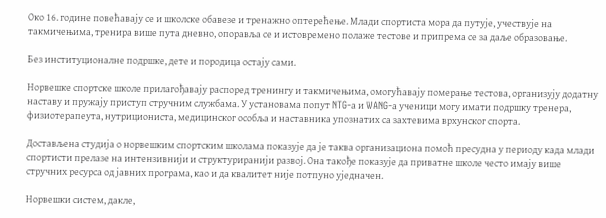Око 16. године повећавају се и школске обавезе и тренажно оптерећење. Млади спортиста мора да путује, учествује на такмичењима, тренира више пута дневно, опоравља се и истовремено полаже тестове и припрема се за даље образовање.

Без институционалне подршке, дете и породица остају сами.

Норвешке спортске школе прилагођавају распоред тренингу и такмичењима, омогућавају померање тестова, организују додатну наставу и пружају приступ стручним службама. У установама попут NTG-а и WANG-а ученици могу имати подршку тренера, физиотерапеута, нутрициониста, медицинског особља и наставника упознатих са захтевима врхунског спорта.

Достављена студија о норвешким спортским школама показује да је таква организациона помоћ пресудна у периоду када млади спортисти прелазе на интензивнији и структуриранији развој. Она такође показује да приватне школе често имају више стручних ресурса од јавних програма, као и да квалитет није потпуно уједначен.

Норвешки систем, дакле,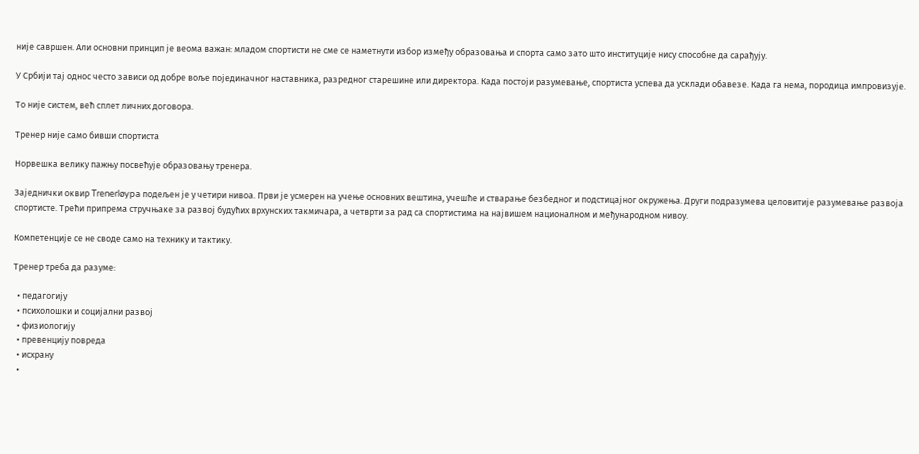није савршен. Али основни принцип је веома важан: младом спортисти не сме се наметнути избор између образовања и спорта само зато што институције нису способне да сарађују.

У Србији тај однос често зависи од добре воље појединачног наставника, разредног старешине или директора. Када постоји разумевање, спортиста успева да усклади обавезе. Када га нема, породица импровизује.

То није систем, већ сплет личних договора.

Тренер није само бивши спортиста

Норвешка велику пажњу посвећује образовању тренера.

Заједнички оквир Trenerløypa подељен је у четири нивоа. Први је усмерен на учење основних вештина, учешће и стварање безбедног и подстицајног окружења. Други подразумева целовитије разумевање развоја спортисте. Трећи припрема стручњаке за развој будућих врхунских такмичара, а четврти за рад са спортистима на највишем националном и међународном нивоу.

Компетенције се не своде само на технику и тактику.

Тренер треба да разуме:

  • педагогију
  • психолошки и социјални развој
  • физиологију
  • превенцију повреда
  • исхрану
  •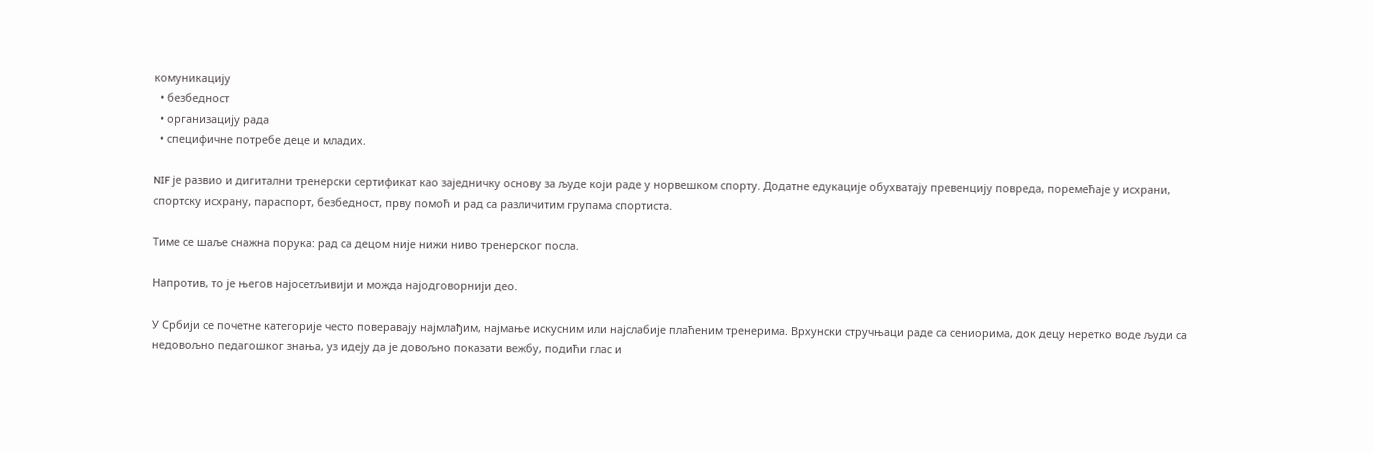комуникацију
  • безбедност
  • организацију рада
  • специфичне потребе деце и младих.

NIF је развио и дигитални тренерски сертификат као заједничку основу за људе који раде у норвешком спорту. Додатне едукације обухватају превенцију повреда, поремећаје у исхрани, спортску исхрану, параспорт, безбедност, прву помоћ и рад са различитим групама спортиста.

Тиме се шаље снажна порука: рад са децом није нижи ниво тренерског посла.

Напротив, то је његов најосетљивији и можда најодговорнији део.

У Србији се почетне категорије често поверавају најмлађим, најмање искусним или најслабије плаћеним тренерима. Врхунски стручњаци раде са сениорима, док децу неретко воде људи са недовољно педагошког знања, уз идеју да је довољно показати вежбу, подићи глас и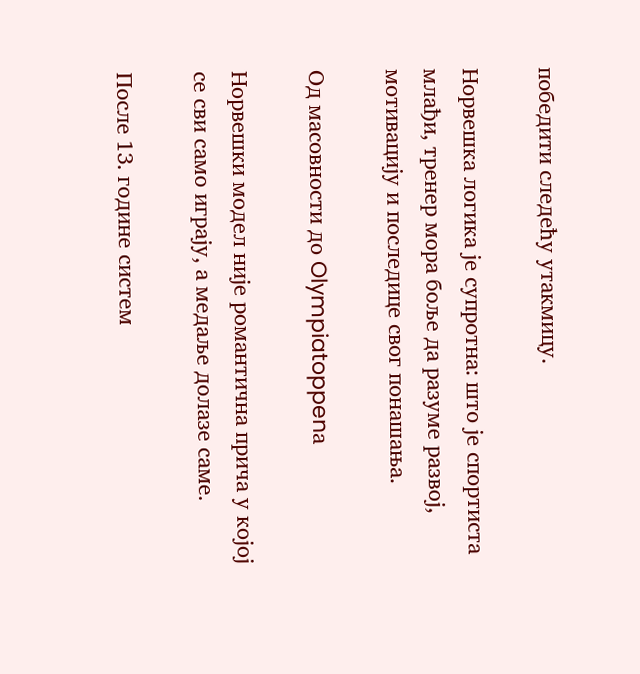победити следећу утакмицу.

Норвешка логика је супротна: што је спортиста млађи, тренер мора боље да разуме развој, мотивацију и последице свог понашања.

Од масовности до Olympiatoppenа

Норвешки модел није романтична прича у којој се сви само играју, а медаље долазе саме.

После 13. године систем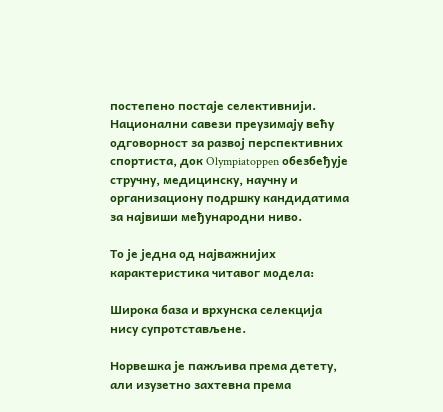постепено постаје селективнији. Национални савези преузимају већу одговорност за развој перспективних спортиста, док Olympiatoppen обезбеђује стручну, медицинску, научну и организациону подршку кандидатима за највиши међународни ниво.

То је једна од најважнијих карактеристика читавог модела:

Широка база и врхунска селекција нису супротстављене.

Норвешка је пажљива према детету, али изузетно захтевна према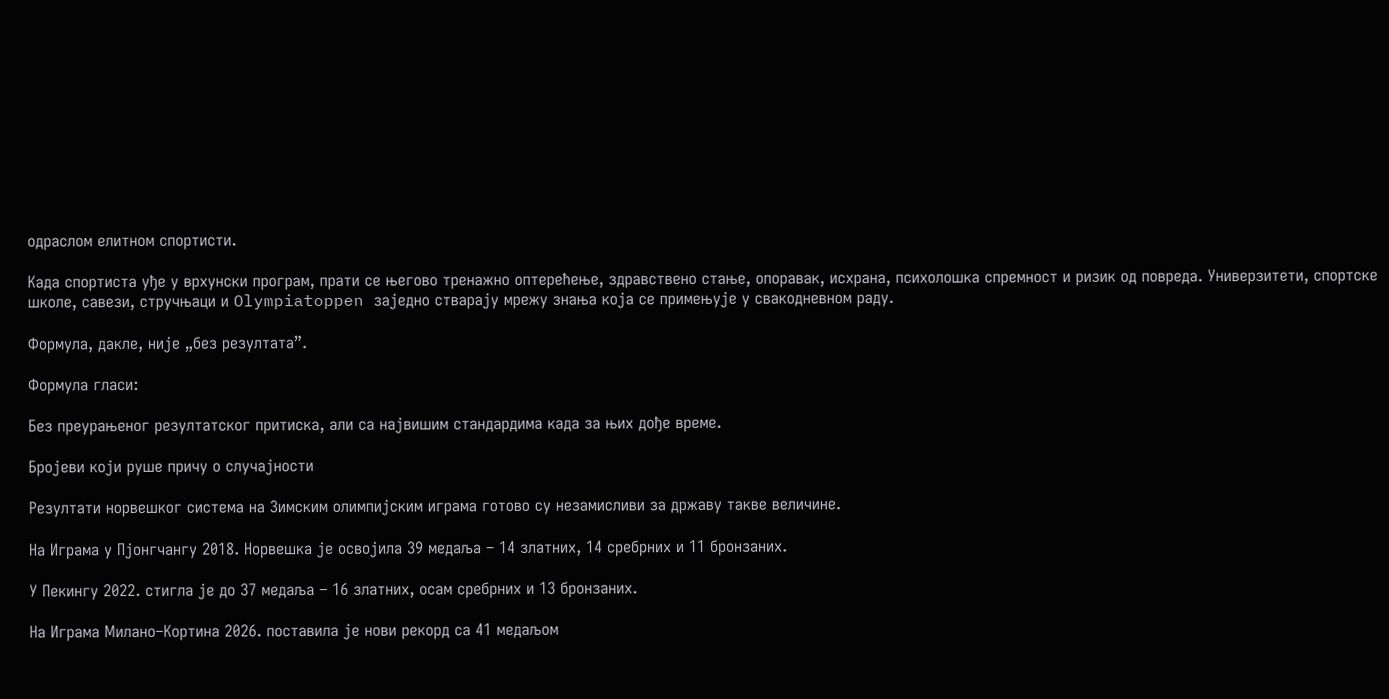одраслом елитном спортисти.

Када спортиста уђе у врхунски програм, прати се његово тренажно оптерећење, здравствено стање, опоравак, исхрана, психолошка спремност и ризик од повреда. Универзитети, спортске школе, савези, стручњаци и Olympiatoppen заједно стварају мрежу знања која се примењује у свакодневном раду.

Формула, дакле, није „без резултата”.

Формула гласи:

Без преурањеног резултатског притиска, али са највишим стандардима када за њих дође време.

Бројеви који руше причу о случајности

Резултати норвешког система на Зимским олимпијским играма готово су незамисливи за државу такве величине.

На Играма у Пјонгчангу 2018. Норвешка је освојила 39 медаља – 14 златних, 14 сребрних и 11 бронзаних.

У Пекингу 2022. стигла је до 37 медаља – 16 златних, осам сребрних и 13 бронзаних.

На Играма Милано–Кортина 2026. поставила је нови рекорд са 41 медаљом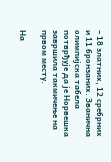– 18 златних, 12 сребрних и 11 бронзаних. Званична олимпијска табела потврђује да је Норвешка завршила такмичење на првом месту.

На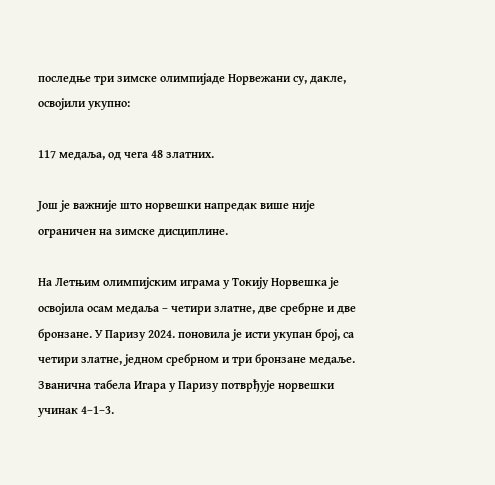последње три зимске олимпијаде Норвежани су, дакле, освојили укупно:

117 медаља, од чега 48 златних.

Још је важније што норвешки напредак више није ограничен на зимске дисциплине.

На Летњим олимпијским играма у Токију Норвешка је освојила осам медаља – четири златне, две сребрне и две бронзане. У Паризу 2024. поновила је исти укупан број, са четири златне, једном сребрном и три бронзане медаље. Званична табела Игара у Паризу потврђује норвешки учинак 4–1–3.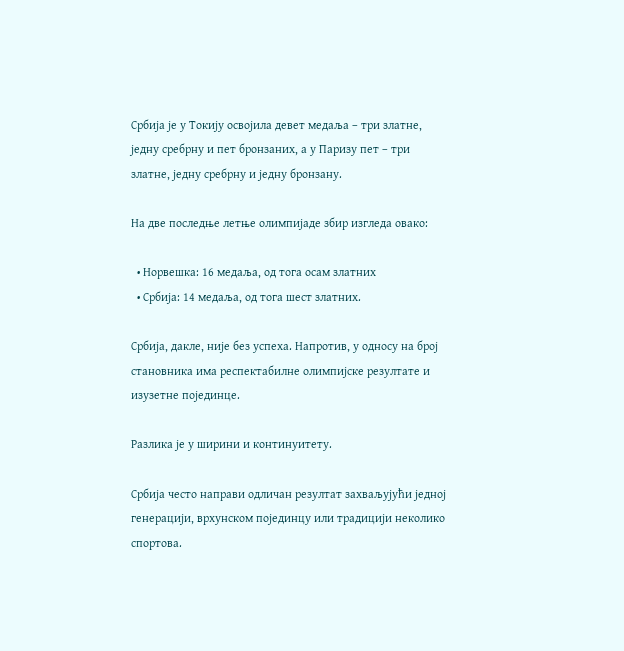Србија је у Токију освојила девет медаља – три златне, једну сребрну и пет бронзаних, а у Паризу пет – три златне, једну сребрну и једну бронзану.

На две последње летње олимпијаде збир изгледа овако:

  • Норвешка: 16 медаља, од тога осам златних
  • Србија: 14 медаља, од тога шест златних.

Србија, дакле, није без успеха. Напротив, у односу на број становника има респектабилне олимпијске резултате и изузетне појединце.

Разлика је у ширини и континуитету.

Србија често направи одличан резултат захваљујући једној генерацији, врхунском појединцу или традицији неколико спортова.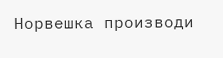Норвешка производи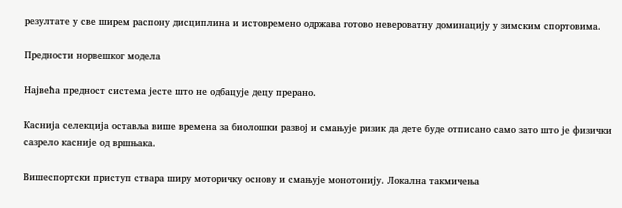резултате у све ширем распону дисциплина и истовремено одржава готово невероватну доминацију у зимским спортовима.

Предности норвешког модела

Највећа предност система јесте што не одбацује децу прерано.

Каснија селекција оставља више времена за биолошки развој и смањује ризик да дете буде отписано само зато што је физички сазрело касније од вршњака.

Вишеспортски приступ ствара ширу моторичку основу и смањује монотонију. Локална такмичења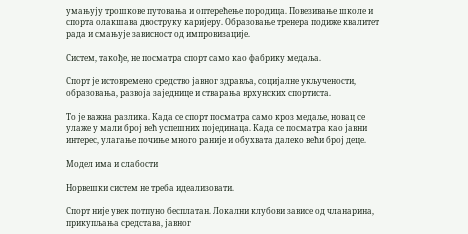умањују трошкове путовања и оптерећење породица. Повезивање школе и спорта олакшава двоструку каријеру. Образовање тренера подиже квалитет рада и смањује зависност од импровизације.

Систем, такође, не посматра спорт само као фабрику медаља.

Спорт је истовремено средство јавног здравља, социјалне укључености, образовања, развоја заједнице и стварања врхунских спортиста.

То је важна разлика. Када се спорт посматра само кроз медаље, новац се улаже у мали број већ успешних појединаца. Када се посматра као јавни интерес, улагање почиње много раније и обухвата далеко већи број деце.

Модел има и слабости

Норвешки систем не треба идеализовати.

Спорт није увек потпуно бесплатан. Локални клубови зависе од чланарина, прикупљања средстава, јавног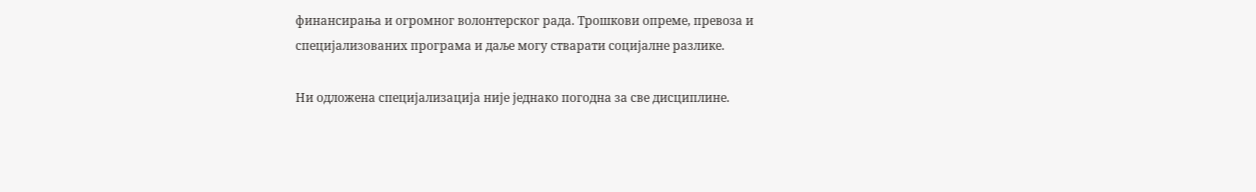финансирања и огромног волонтерског рада. Трошкови опреме, превоза и специјализованих програма и даље могу стварати социјалне разлике.

Ни одложена специјализација није једнако погодна за све дисциплине.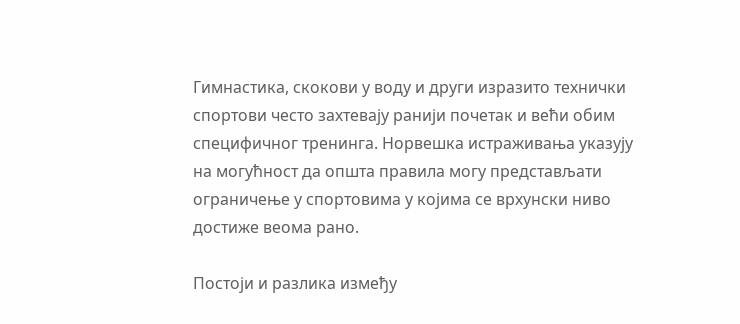Гимнастика, скокови у воду и други изразито технички спортови често захтевају ранији почетак и већи обим специфичног тренинга. Норвешка истраживања указују на могућност да општа правила могу представљати ограничење у спортовима у којима се врхунски ниво достиже веома рано.

Постоји и разлика између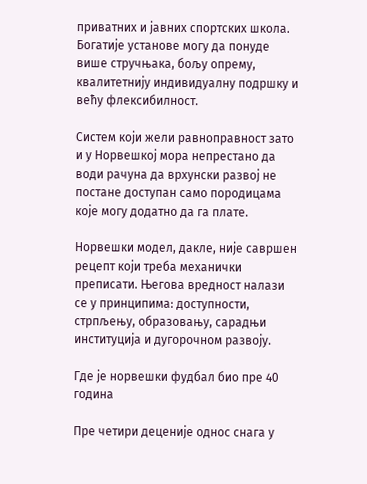приватних и јавних спортских школа. Богатије установе могу да понуде више стручњака, бољу опрему, квалитетнију индивидуалну подршку и већу флексибилност.

Систем који жели равноправност зато и у Норвешкој мора непрестано да води рачуна да врхунски развој не постане доступан само породицама које могу додатно да га плате.

Норвешки модел, дакле, није савршен рецепт који треба механички преписати. Његова вредност налази се у принципима: доступности, стрпљењу, образовању, сарадњи институција и дугорочном развоју.

Где је норвешки фудбал био пре 40 година

Пре четири деценије однос снага у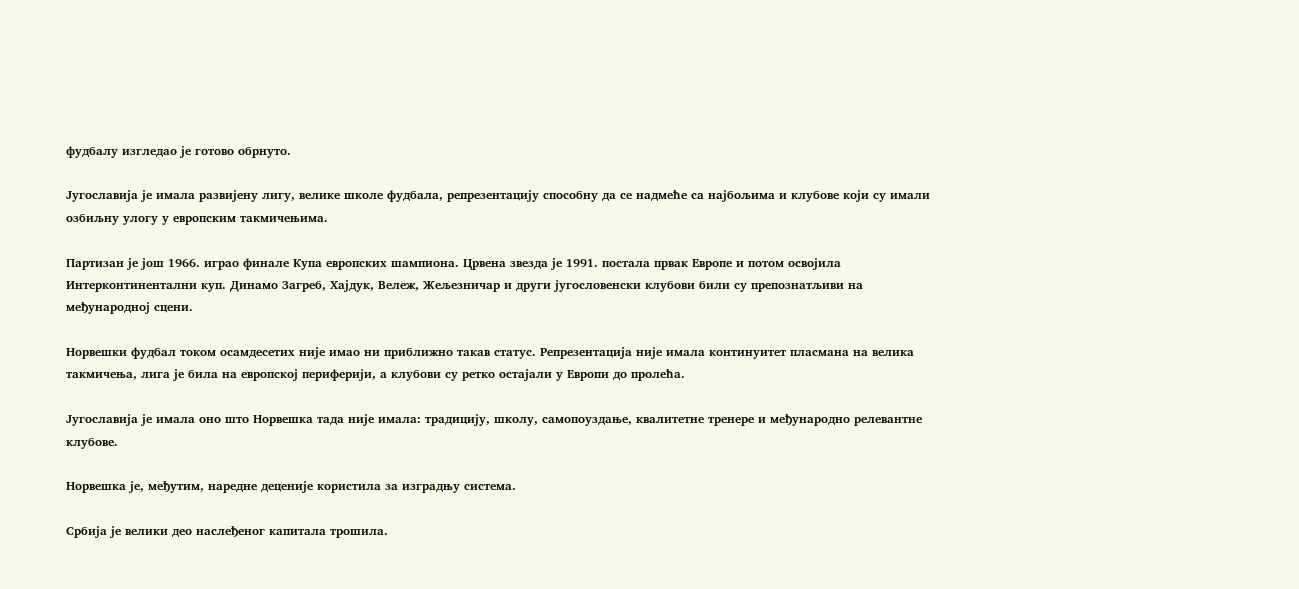фудбалу изгледао је готово обрнуто.

Југославија је имала развијену лигу, велике школе фудбала, репрезентацију способну да се надмеће са најбољима и клубове који су имали озбиљну улогу у европским такмичењима.

Партизан је још 1966. играо финале Купа европских шампиона. Црвена звезда је 1991. постала првак Европе и потом освојила Интерконтинентални куп. Динамо Загреб, Хајдук, Вележ, Жељезничар и други југословенски клубови били су препознатљиви на међународној сцени.

Норвешки фудбал током осамдесетих није имао ни приближно такав статус. Репрезентација није имала континуитет пласмана на велика такмичења, лига је била на европској периферији, а клубови су ретко остајали у Европи до пролећа.

Југославија је имала оно што Норвешка тада није имала: традицију, школу, самопоуздање, квалитетне тренере и међународно релевантне клубове.

Норвешка је, међутим, наредне деценије користила за изградњу система.

Србија је велики део наслеђеног капитала трошила.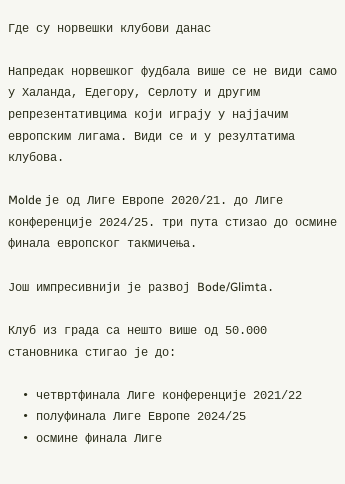Где су норвешки клубови данас

Напредак норвешког фудбала више се не види само у Халанда, Едегору, Серлоту и другим репрезентативцима који играју у најјачим европским лигама. Види се и у резултатима клубова.

Molde је од Лиге Европе 2020/21. до Лиге конференције 2024/25. три пута стизао до осмине финала европског такмичења.

Још импресивнији је развој Bode/Glimtа.

Клуб из града са нешто више од 50.000 становника стигао је до:

  • четвртфинала Лиге конференције 2021/22
  • полуфинала Лиге Европе 2024/25
  • осмине финала Лиге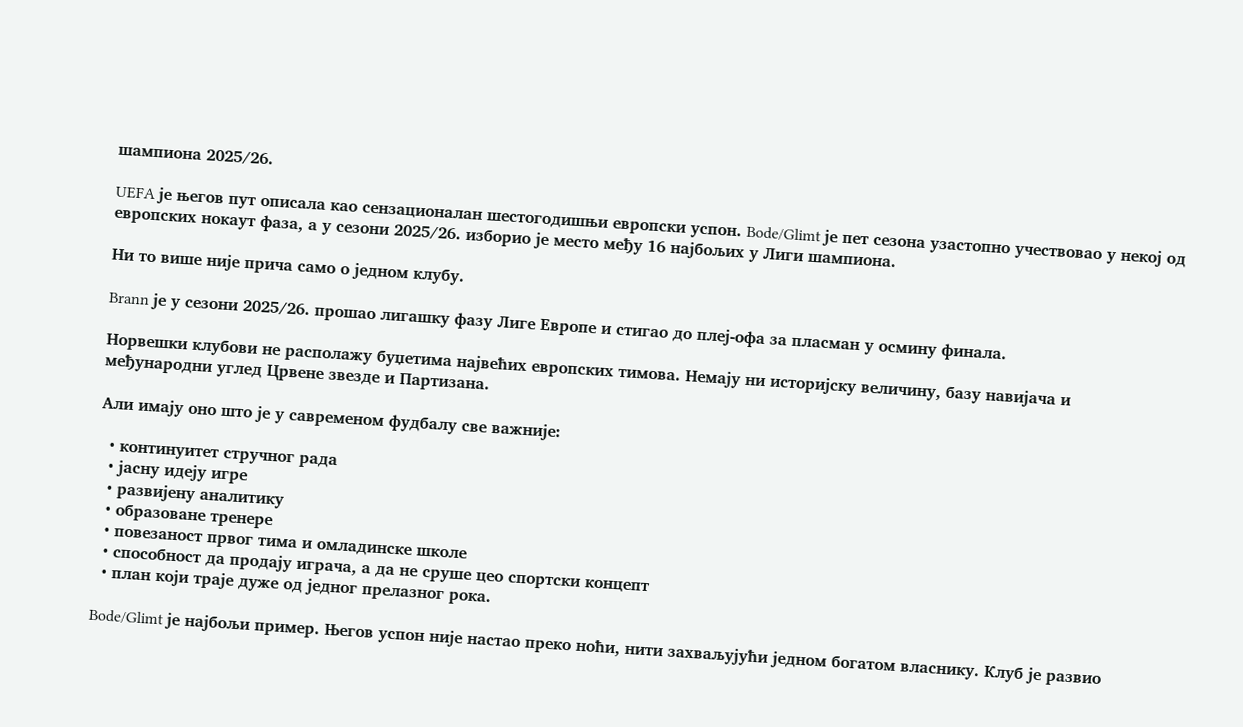шампиона 2025/26.

UEFA је његов пут описала као сензационалан шестогодишњи европски успон. Bode/Glimt је пет сезона узастопно учествовао у некој од европских нокаут фаза, а у сезони 2025/26. изборио је место међу 16 најбољих у Лиги шампиона.

Ни то више није прича само о једном клубу.

Brann је у сезони 2025/26. прошао лигашку фазу Лиге Европе и стигао до плеј-офа за пласман у осмину финала.

Норвешки клубови не располажу буџетима највећих европских тимова. Немају ни историјску величину, базу навијача и међународни углед Црвене звезде и Партизана.

Али имају оно што је у савременом фудбалу све важније:

  • континуитет стручног рада
  • јасну идеју игре
  • развијену аналитику
  • образоване тренере
  • повезаност првог тима и омладинске школе
  • способност да продају играча, а да не сруше цео спортски концепт
  • план који траје дуже од једног прелазног рока.

Bode/Glimt је најбољи пример. Његов успон није настао преко ноћи, нити захваљујући једном богатом власнику. Клуб је развио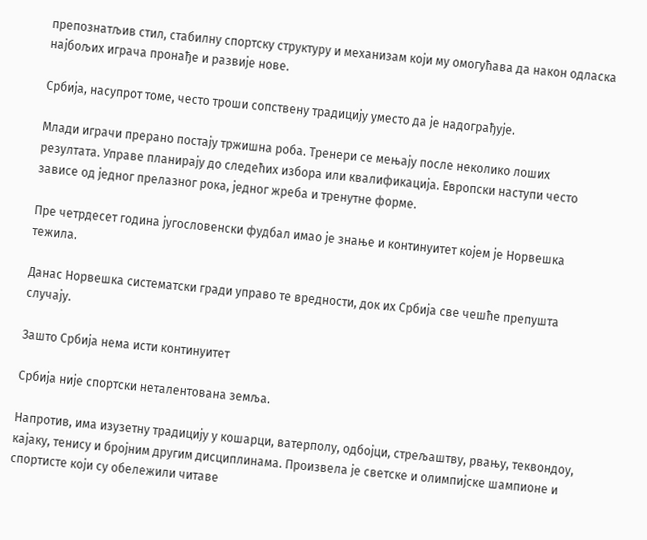препознатљив стил, стабилну спортску структуру и механизам који му омогућава да након одласка најбољих играча пронађе и развије нове.

Србија, насупрот томе, често троши сопствену традицију уместо да је надограђује.

Млади играчи прерано постају тржишна роба. Тренери се мењају после неколико лоших резултата. Управе планирају до следећих избора или квалификација. Европски наступи често зависе од једног прелазног рока, једног жреба и тренутне форме.

Пре четрдесет година југословенски фудбал имао је знање и континуитет којем је Норвешка тежила.

Данас Норвешка систематски гради управо те вредности, док их Србија све чешће препушта случају.

Зашто Србија нема исти континуитет

Србија није спортски неталентована земља.

Напротив, има изузетну традицију у кошарци, ватерполу, одбојци, стрељаштву, рвању, теквондоу, кајаку, тенису и бројним другим дисциплинама. Произвела је светске и олимпијске шампионе и спортисте који су обележили читаве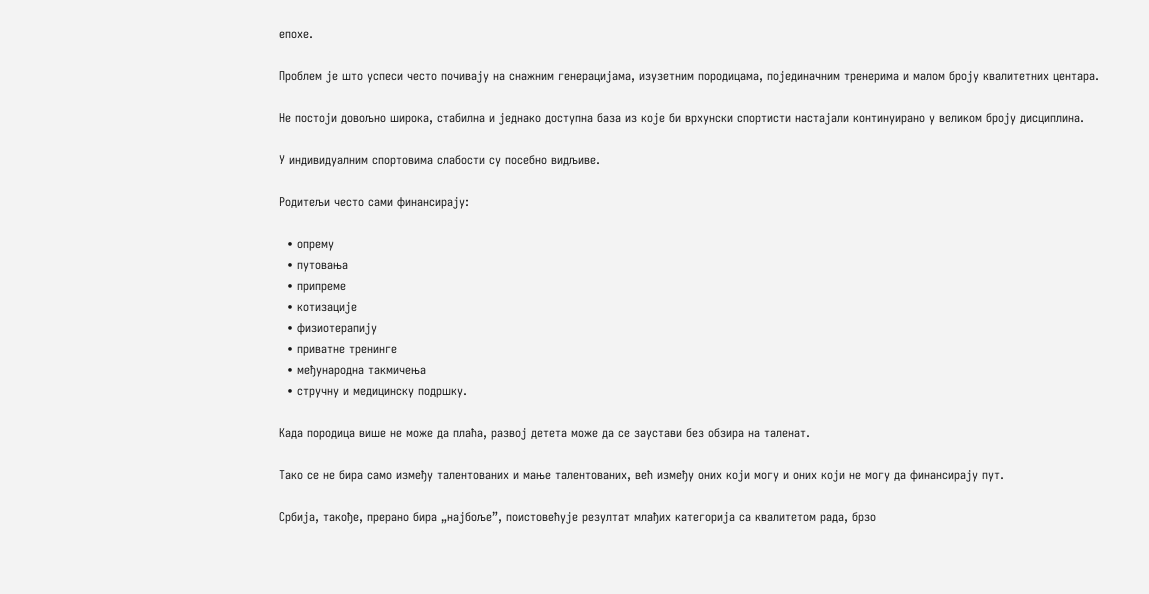епохе.

Проблем је што успеси често почивају на снажним генерацијама, изузетним породицама, појединачним тренерима и малом броју квалитетних центара.

Не постоји довољно широка, стабилна и једнако доступна база из које би врхунски спортисти настајали континуирано у великом броју дисциплина.

У индивидуалним спортовима слабости су посебно видљиве.

Родитељи често сами финансирају:

  • опрему
  • путовања
  • припреме
  • котизације
  • физиотерапију
  • приватне тренинге
  • међународна такмичења
  • стручну и медицинску подршку.

Када породица више не може да плаћа, развој детета може да се заустави без обзира на таленат.

Тако се не бира само између талентованих и мање талентованих, већ између оних који могу и оних који не могу да финансирају пут.

Србија, такође, прерано бира „најбоље”, поистовећује резултат млађих категорија са квалитетом рада, брзо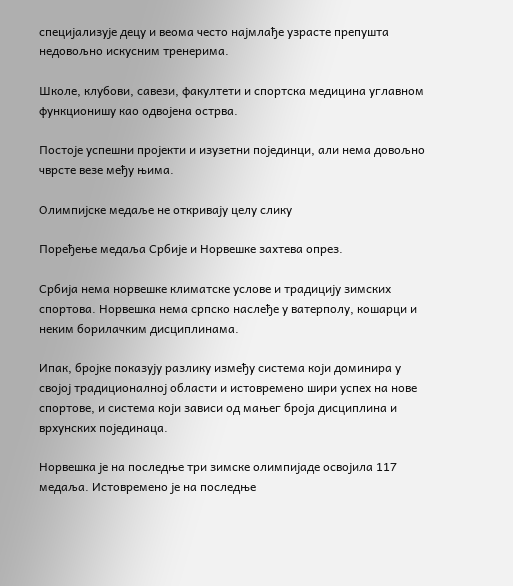специјализује децу и веома често најмлађе узрасте препушта недовољно искусним тренерима.

Школе, клубови, савези, факултети и спортска медицина углавном функционишу као одвојена острва.

Постоје успешни пројекти и изузетни појединци, али нема довољно чврсте везе међу њима.

Олимпијске медаље не откривају целу слику

Поређење медаља Србије и Норвешке захтева опрез.

Србија нема норвешке климатске услове и традицију зимских спортова. Норвешка нема српско наслеђе у ватерполу, кошарци и неким борилачким дисциплинама.

Ипак, бројке показују разлику између система који доминира у својој традиционалној области и истовремено шири успех на нове спортове, и система који зависи од мањег броја дисциплина и врхунских појединаца.

Норвешка је на последње три зимске олимпијаде освојила 117 медаља. Истовремено је на последње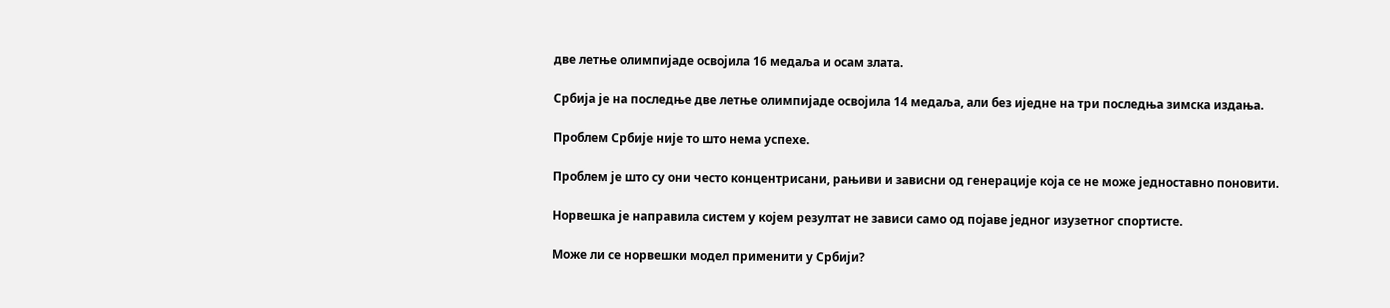две летње олимпијаде освојила 16 медаља и осам злата.

Србија је на последње две летње олимпијаде освојила 14 медаља, али без иједне на три последња зимска издања.

Проблем Србије није то што нема успехе.

Проблем је што су они често концентрисани, рањиви и зависни од генерације која се не може једноставно поновити.

Норвешка је направила систем у којем резултат не зависи само од појаве једног изузетног спортисте.

Може ли се норвешки модел применити у Србији?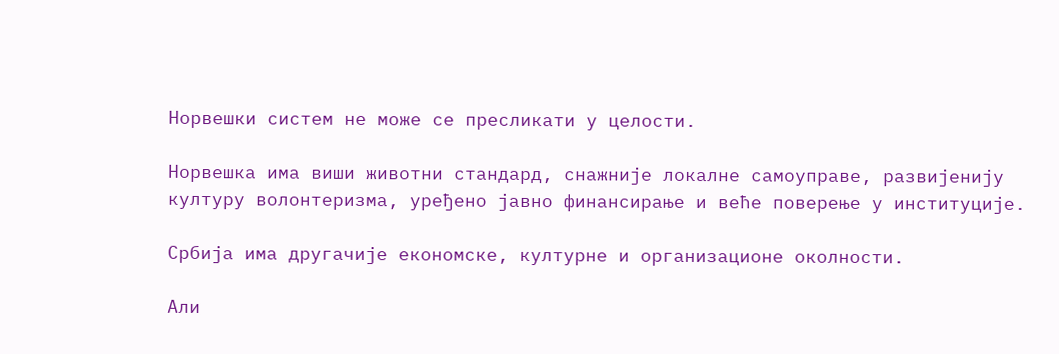Норвешки систем не може се пресликати у целости.

Норвешка има виши животни стандард, снажније локалне самоуправе, развијенију културу волонтеризма, уређено јавно финансирање и веће поверење у институције.

Србија има другачије економске, културне и организационе околности.

Али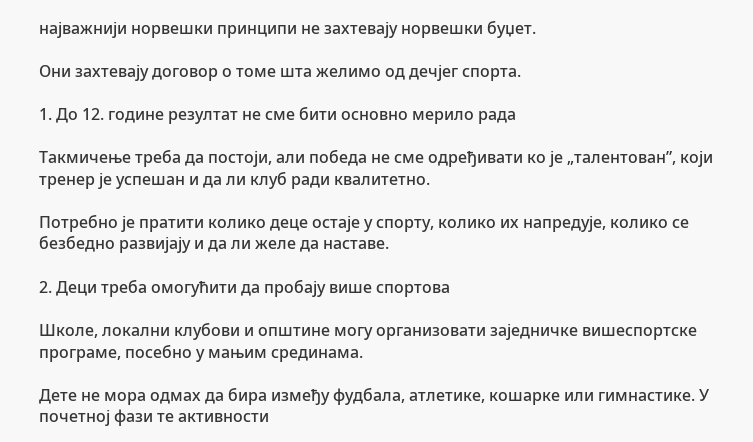најважнији норвешки принципи не захтевају норвешки буџет.

Они захтевају договор о томе шта желимо од дечјег спорта.

1. До 12. године резултат не сме бити основно мерило рада

Такмичење треба да постоји, али победа не сме одређивати ко је „талентован”, који тренер је успешан и да ли клуб ради квалитетно.

Потребно је пратити колико деце остаје у спорту, колико их напредује, колико се безбедно развијају и да ли желе да наставе.

2. Деци треба омогућити да пробају више спортова

Школе, локални клубови и општине могу организовати заједничке вишеспортске програме, посебно у мањим срединама.

Дете не мора одмах да бира између фудбала, атлетике, кошарке или гимнастике. У почетној фази те активности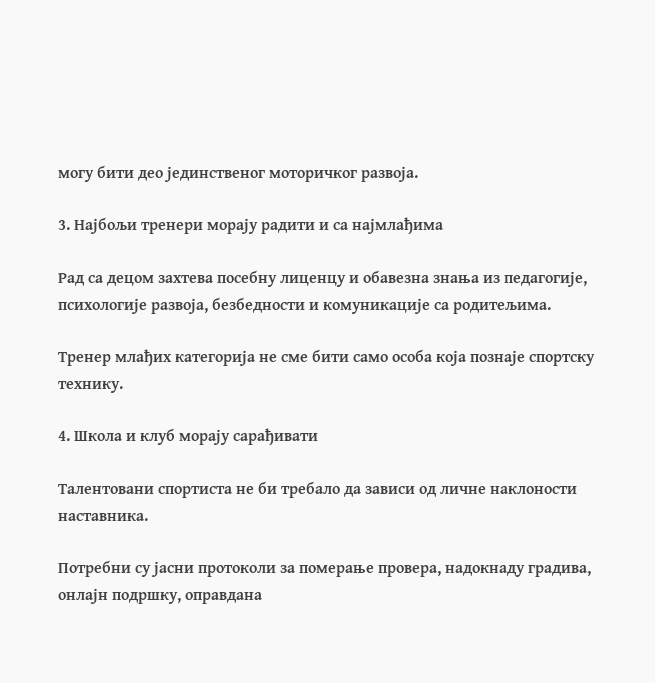могу бити део јединственог моторичког развоја.

3. Најбољи тренери морају радити и са најмлађима

Рад са децом захтева посебну лиценцу и обавезна знања из педагогије, психологије развоја, безбедности и комуникације са родитељима.

Тренер млађих категорија не сме бити само особа која познаје спортску технику.

4. Школа и клуб морају сарађивати

Талентовани спортиста не би требало да зависи од личне наклоности наставника.

Потребни су јасни протоколи за померање провера, надокнаду градива, онлајн подршку, оправдана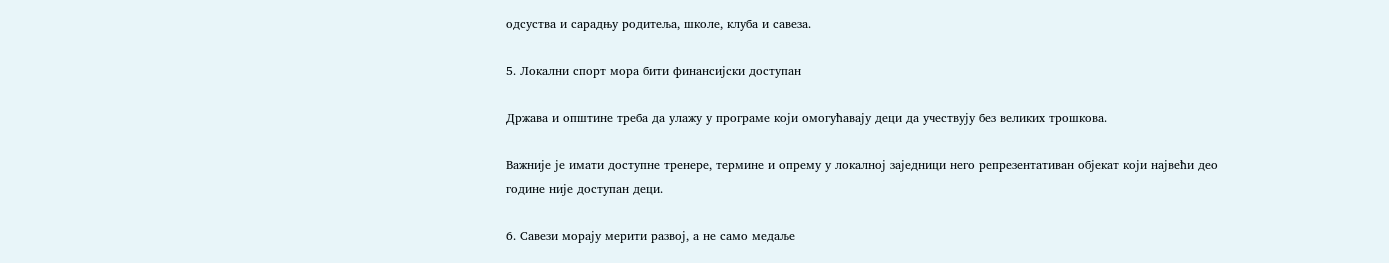одсуства и сарадњу родитеља, школе, клуба и савеза.

5. Локални спорт мора бити финансијски доступан

Држава и општине треба да улажу у програме који омогућавају деци да учествују без великих трошкова.

Важније је имати доступне тренере, термине и опрему у локалној заједници него репрезентативан објекат који највећи део године није доступан деци.

6. Савези морају мерити развој, а не само медаље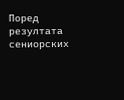Поред резултата сениорских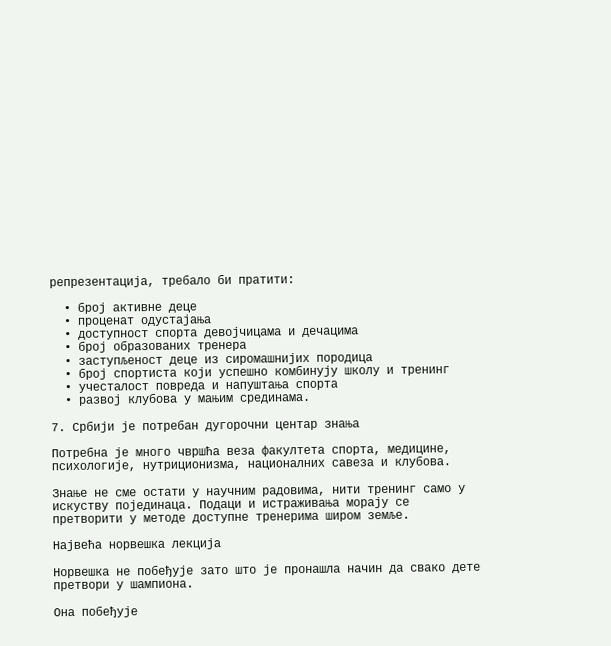репрезентација, требало би пратити:

  • број активне деце
  • проценат одустајања
  • доступност спорта девојчицама и дечацима
  • број образованих тренера
  • заступљеност деце из сиромашнијих породица
  • број спортиста који успешно комбинују школу и тренинг
  • учесталост повреда и напуштања спорта
  • развој клубова у мањим срединама.

7. Србији је потребан дугорочни центар знања

Потребна је много чвршћа веза факултета спорта, медицине, психологије, нутриционизма, националних савеза и клубова.

Знање не сме остати у научним радовима, нити тренинг само у искуству појединаца. Подаци и истраживања морају се претворити у методе доступне тренерима широм земље.

Највећа норвешка лекција

Норвешка не побеђује зато што је пронашла начин да свако дете претвори у шампиона.

Она побеђује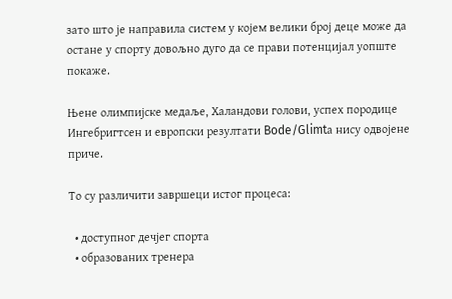зато што је направила систем у којем велики број деце може да остане у спорту довољно дуго да се прави потенцијал уопште покаже.

Њене олимпијске медаље, Халандови голови, успех породице Ингебригтсен и европски резултати Bode/Glimtа нису одвојене приче.

То су различити завршеци истог процеса:

  • доступног дечјег спорта
  • образованих тренера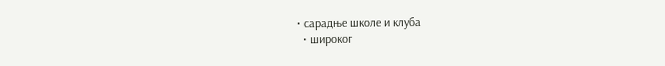• сарадње школе и клуба
  • широког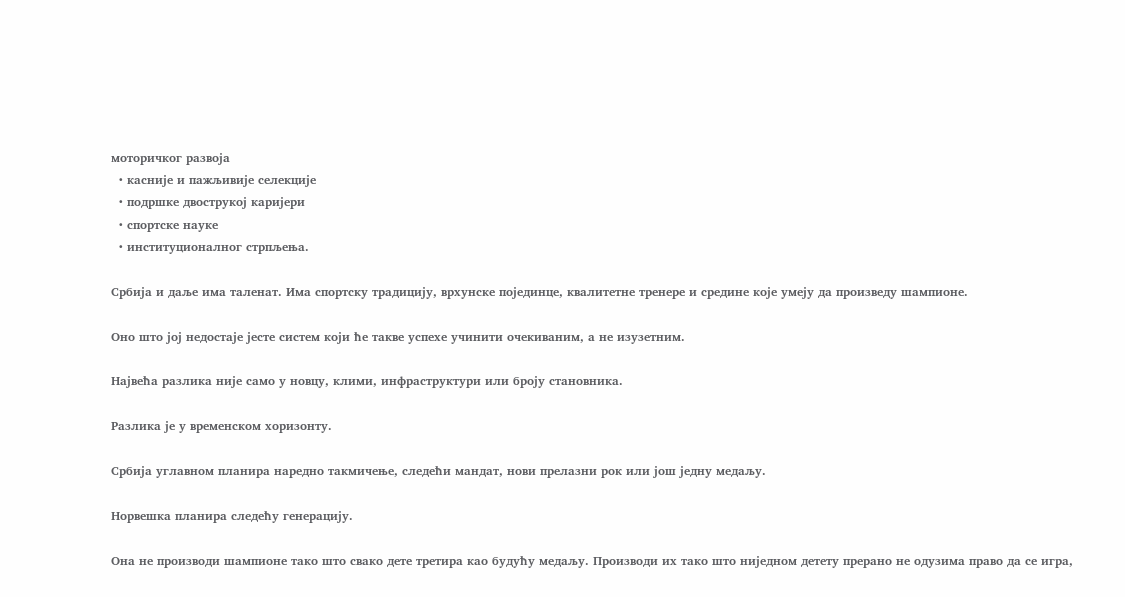моторичког развоја
  • касније и пажљивије селекције
  • подршке двострукој каријери
  • спортске науке
  • институционалног стрпљења.

Србија и даље има таленат. Има спортску традицију, врхунске појединце, квалитетне тренере и средине које умеју да произведу шампионе.

Оно што јој недостаје јесте систем који ће такве успехе учинити очекиваним, а не изузетним.

Највећа разлика није само у новцу, клими, инфраструктури или броју становника.

Разлика је у временском хоризонту.

Србија углавном планира наредно такмичење, следећи мандат, нови прелазни рок или још једну медаљу.

Норвешка планира следећу генерацију.

Она не производи шампионе тако што свако дете третира као будућу медаљу. Производи их тако што ниједном детету прерано не одузима право да се игра,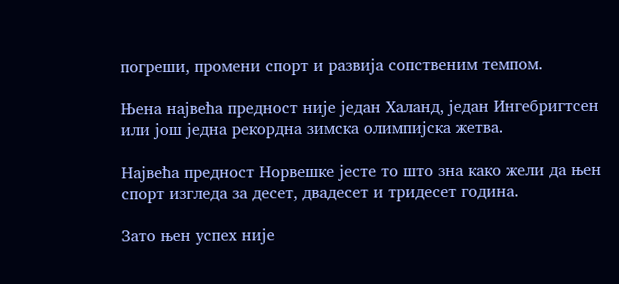погреши, промени спорт и развија сопственим темпом.

Њена највећа предност није један Халанд, један Ингебригтсен или још једна рекордна зимска олимпијска жетва.

Највећа предност Норвешке јесте то што зна како жели да њен спорт изгледа за десет, двадесет и тридесет година.

Зато њен успех није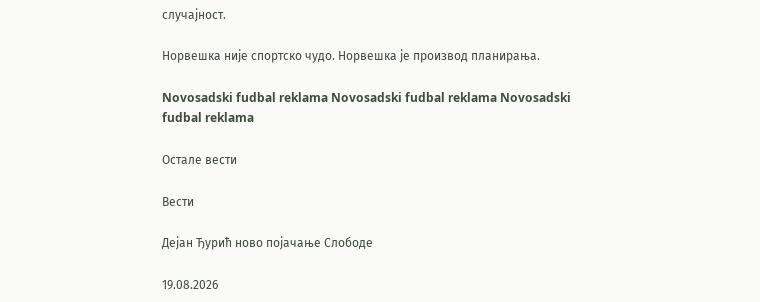случајност.

Норвешка није спортско чудо. Норвешка је производ планирања.

Novosadski fudbal reklama Novosadski fudbal reklama Novosadski fudbal reklama

Остале вести

Вести

Дејан Ђурић ново појачање Слободе

19.08.2026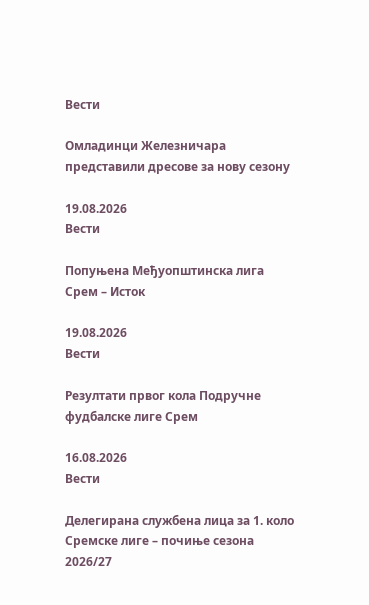Вести

Омладинци Железничара представили дресове за нову сезону

19.08.2026
Вести

Попуњена Међуопштинска лига Срем – Исток

19.08.2026
Вести

Резултати првог кола Подручне фудбалске лиге Срем

16.08.2026
Вести

Делегирана службена лица за 1. коло Сремске лиге – почиње сезона 2026/27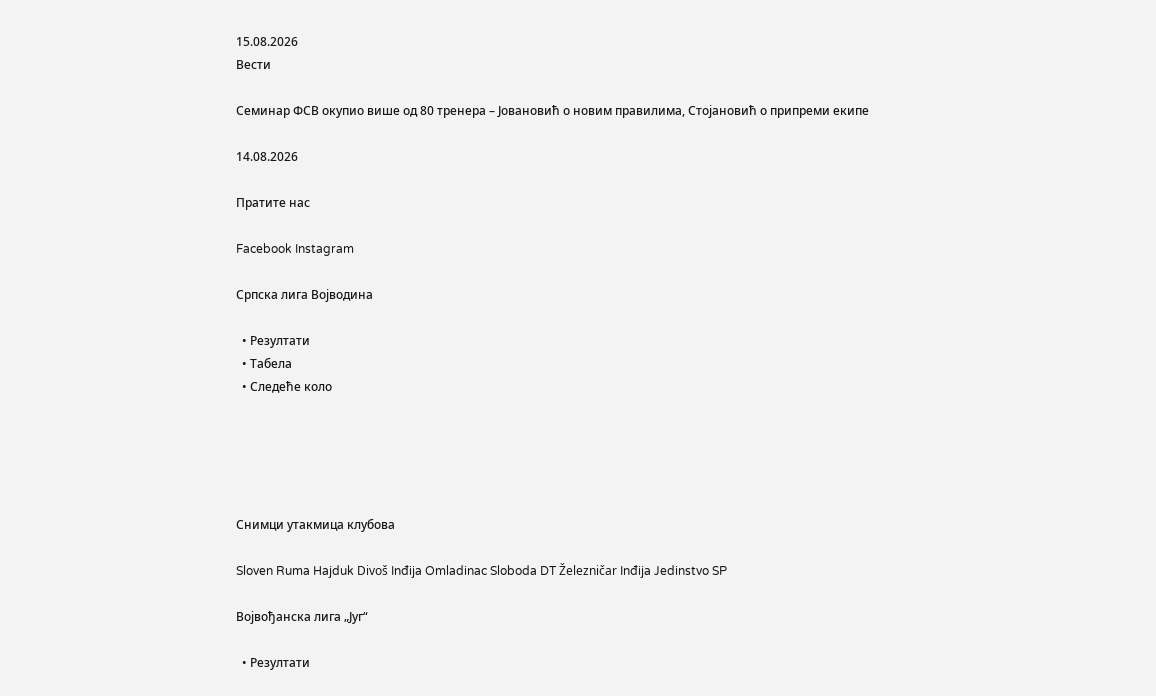15.08.2026
Вести

Семинар ФСВ окупио више од 80 тренера – Јовановић о новим правилима, Стојановић о припреми екипе

14.08.2026

Пратите нас

Facebook Instagram

Српска лига Војводина

  • Резултати
  • Табела
  • Следеће коло





Снимци утакмица клубова

Sloven Ruma Hajduk Divoš Inđija Omladinac Sloboda DT Železničar Inđija Jedinstvo SP

Војвођанска лига „Југ“

  • Резултати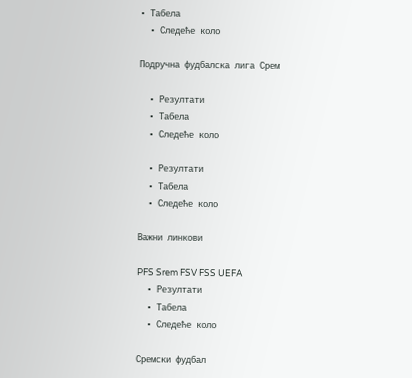• Табела
  • Следеће коло

Подручна фудбалска лига Срем

  • Резултати
  • Табела
  • Следеће коло

  • Резултати
  • Табела
  • Следеће коло

Важни линкови

PFS Srem FSV FSS UEFA
  • Резултати
  • Табела
  • Следеће коло

Сремски фудбал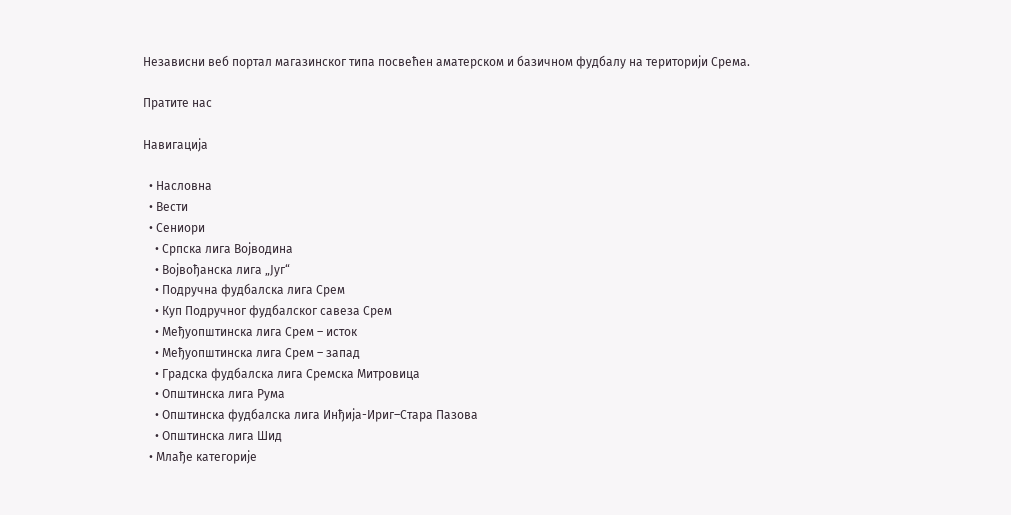Независни веб портал магазинског типа посвећен аматерском и базичном фудбалу на територији Срема.

Пратите нас

Навигација

  • Насловна
  • Вести
  • Сениори
    • Српска лига Војводина
    • Војвођанска лига „Југ“
    • Подручна фудбалска лига Срем
    • Куп Подручног фудбалског савеза Срем
    • Међуопштинска лига Срем – исток
    • Међуопштинска лига Срем – запад
    • Градска фудбалска лига Сремска Митровица
    • Општинска лига Рума
    • Општинска фудбалска лига Инђија-Ириг–Стара Пазова
    • Општинска лига Шид
  • Млађе категорије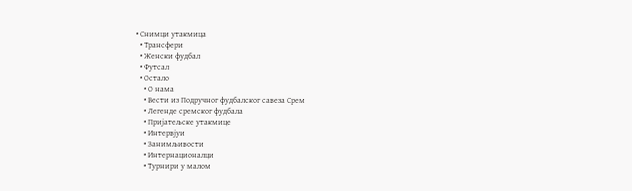• Снимци утакмица
  • Трансфери
  • Женски фудбал
  • Футсал
  • Остало
    • О нама
    • Вести из Подручног фудбалског савеза Срем
    • Легенде сремског фудбала
    • Пријатељске утакмице
    • Интервјуи
    • Занимљивости
    • Интернационалци
    • Турнири у малом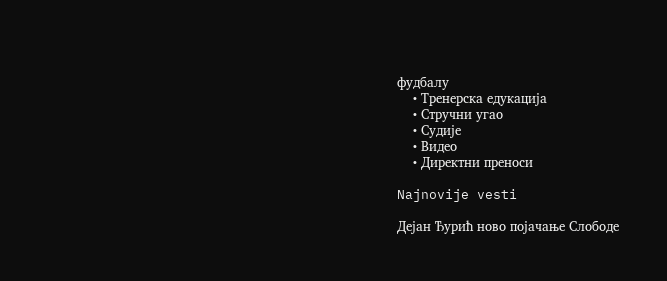фудбалу
    • Тренерска едукација
    • Стручни угао
    • Судије
    • Видео
    • Директни преноси

Najnovije vesti

Дејан Ђурић ново појачање Слободе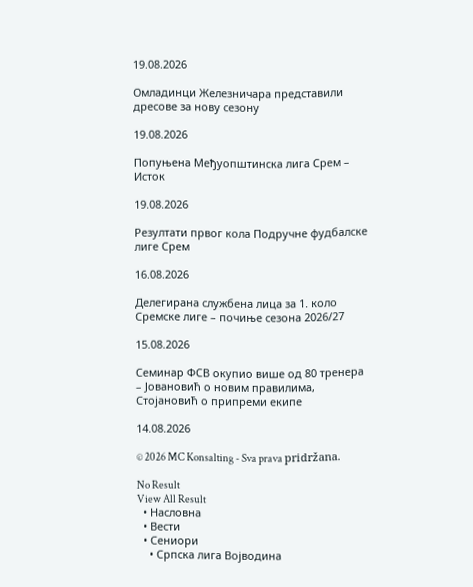19.08.2026

Омладинци Железничара представили дресове за нову сезону

19.08.2026

Попуњена Међуопштинска лига Срем – Исток

19.08.2026

Резултати првог кола Подручне фудбалске лиге Срем

16.08.2026

Делегирана службена лица за 1. коло Сремске лиге – почиње сезона 2026/27

15.08.2026

Семинар ФСВ окупио више од 80 тренера – Јовановић о новим правилима, Стојановић о припреми екипе

14.08.2026

© 2026 MC Konsalting - Sva prava pridržana.

No Result
View All Result
  • Насловна
  • Вести
  • Сениори
    • Српска лига Војводина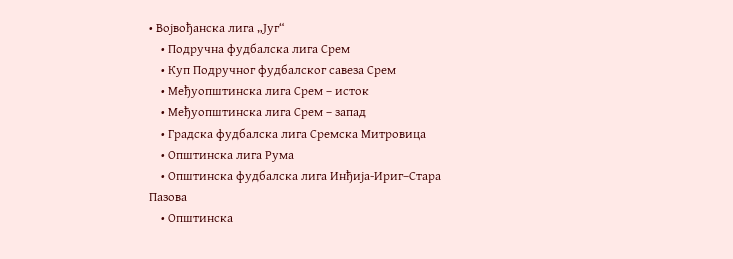• Војвођанска лига „Југ“
    • Подручна фудбалска лига Срем
    • Куп Подручног фудбалског савеза Срем
    • Међуопштинска лига Срем – исток
    • Међуопштинска лига Срем – запад
    • Градска фудбалска лига Сремска Митровица
    • Општинска лига Рума
    • Општинска фудбалска лига Инђија-Ириг–Стара Пазова
    • Општинска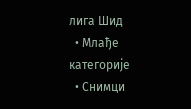лига Шид
  • Млађе категорије
  • Снимци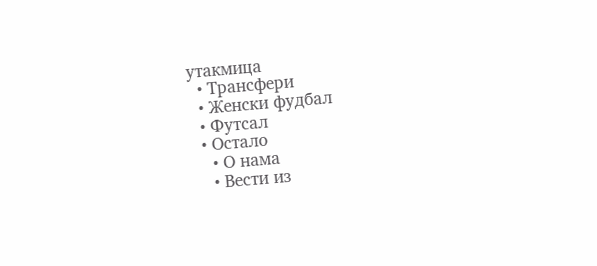утакмица
  • Трансфери
  • Женски фудбал
  • Футсал
  • Остало
    • О нама
    • Вести из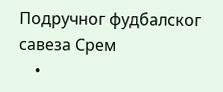Подручног фудбалског савеза Срем
    •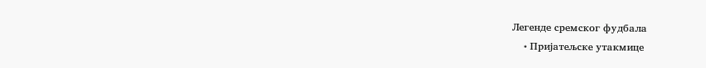Легенде сремског фудбала
    • Пријатељске утакмице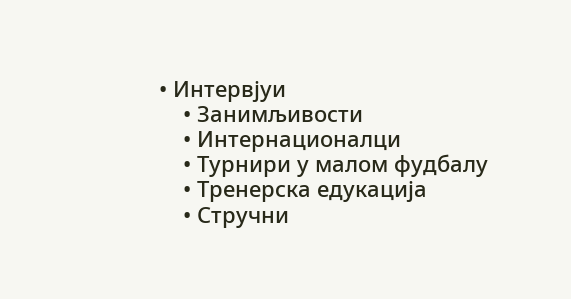• Интервјуи
    • Занимљивости
    • Интернационалци
    • Турнири у малом фудбалу
    • Тренерска едукација
    • Стручни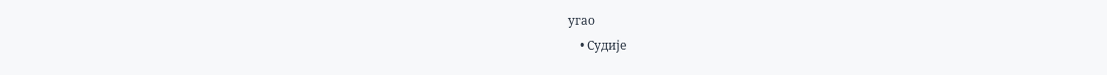угао
    • Судије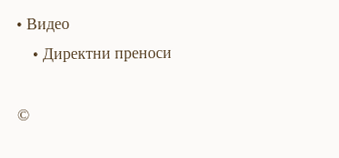• Видео
    • Директни преноси

©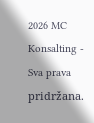2026 MC Konsalting - Sva prava pridržana.